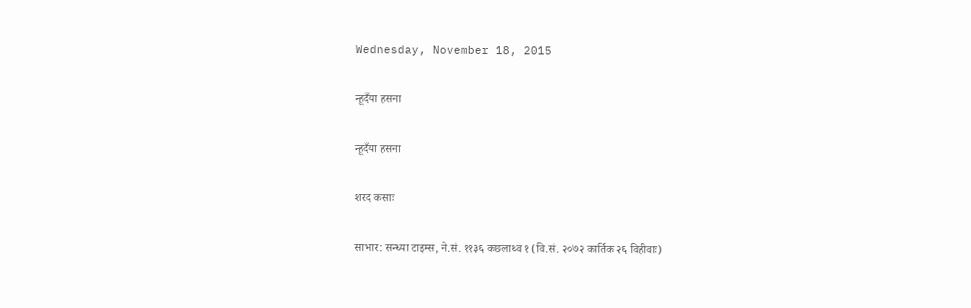Wednesday, November 18, 2015

न्हूदँया हसना

न्हूदँया हसना

शरद कसाः

साभार: सन्ध्या टाइम्स, ने.सं. ११३६ कछलाथ्व १ (वि.सं. २०७२ कार्तिक २६ विहीवाः)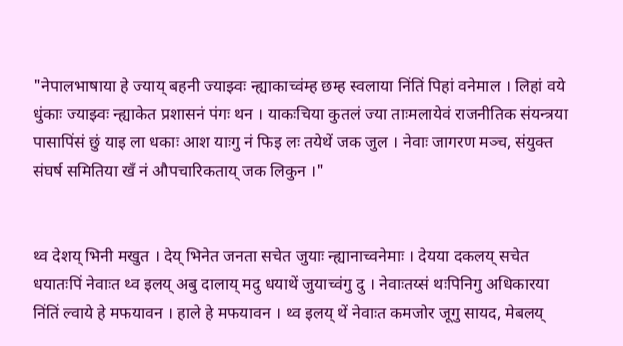"नेपालभाषाया हे ज्याय् बहनी ज्याझ्वः न्ह्याकाच्वंम्ह छम्ह स्वलाया निंतिं पिहां वनेमाल । लिहां वये धुंकाः ज्याझ्वः न्ह्याकेत प्रशासनं पंगः थन । याकःचिया कुतलं ज्या ताःमलायेवं राजनीतिक संयन्त्रया पासापिंसं छुं याइ ला धकाः आश याःगु नं फिइ लः तयेथें जक जुल । नेवाः जागरण मञ्च, संयुक्त संघर्ष समितिया खँ नं औपचारिकताय् जक लिकुन ।"


थ्व देशय् भिनी मखुत । देय् भिनेत जनता सचेत जुयाः न्ह्यानाच्वनेमाः । देयया दकलय् सचेत धयातःपिं नेवाःत थ्व इलय् अबु दालाय् मदु धयाथें जुयाच्वंगु दु । नेवाःतय्सं थःपिनिगु अधिकारया निंतिं ल्वाये हे मफयावन । हाले हे मफयावन । थ्व इलय् थें नेवाःत कमजोर जूगु सायद, मेबलय्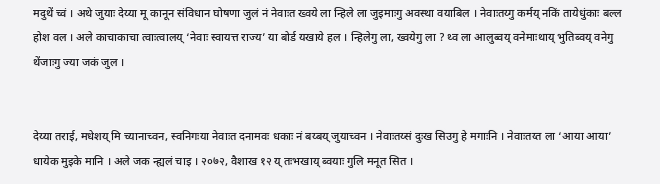मदुथें च्वं । अथे जुयाः देय्या मू कानून संविधान घोषणा जुलं नं नेवाःत ख्वये ला न्हिले ला जुइमाःगु अवस्था वयाबिल । नेवाःतय्गु कर्मय् नकिं तायेधुंकाः बल्ल होश वल । अले काचाकाचा त्वाःत्वालय् ‘नेवाः स्वायत्त राज्य’ या बोर्ड यखाये हल । न्हिलेगु ला, ख्वयेगु ला ? थ्व ला आलुब्वय् वनेमाःथाय् भुतिब्वय् वनेगु थेंजाःगु ज्या जकं जुल ।


देय्या तराई, मधेशय् मि च्यानाच्वन, स्वनिगःया नेवाःत दनामवः धकाः नं बय्बय् जुयाच्वन । नेवाःतय्सं दुःख सिउगु हे मगाःनि । नेवाःतय्त ला ‘आया आया’ धायेक मुइके मानि । अले जक न्ह्यलं चाइ । २०७२, वैशाख १२ य् तःभखाय् ब्वयाः गुलि मनूत सित ।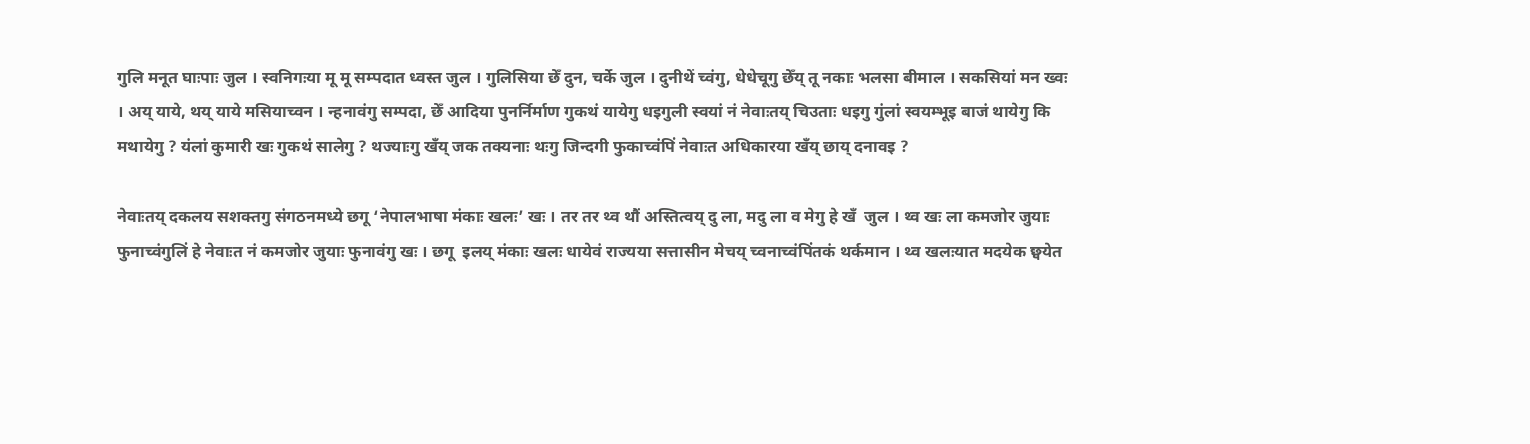गुलि मनूत घाःपाः जुल । स्वनिगःया मू मू सम्पदात ध्वस्त जुल । गुलिसिया छेँ दुन, चर्के जुल । दुनीथें च्वंगु, धेधेचूगु छेँय् तू नकाः भलसा बीमाल । सकसियां मन ख्वः । अय् याये, थय् याये मसियाच्वन । न्हनावंगु सम्पदा, छेँ आदिया पुनर्निर्माण गुकथं यायेगु धइगुली स्वयां नं नेवाःतय् चिउताः धइगु गुंलां स्वयम्भूइ बाजं थायेगु कि मथायेगु ? यंलां कुमारी खः गुकथं सालेगु ? थज्याःगु खँय् जक तक्यनाः थःगु जिन्दगी फुकाच्वंपिं नेवाःत अधिकारया खँय् छाय् दनावइ ?

नेवाःतय् दकलय सशक्तगु संगठनमध्ये छगू ‘नेपालभाषा मंकाः खलः’ खः । तर तर थ्व थौं अस्तित्वय् दु ला, मदु ला व मेगु हे खँ  जुल । थ्व खः ला कमजोर जुयाः फुनाच्वंगुलिं हे नेवाःत नं कमजोर जुयाः फुनावंगु खः । छगू  इलय् मंकाः खलः धायेवं राज्यया सत्तासीन मेचय् च्वनाच्वंपिंतकं थर्कमान । थ्व खलःयात मदयेक छ्वयेत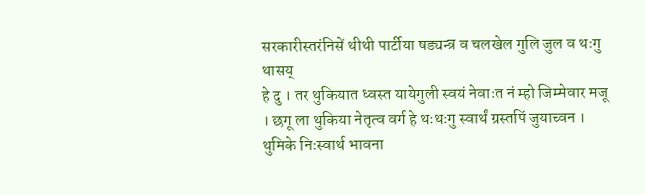सरकारीस्तरंनिसें थीथी पार्टीया षड्यन्त्र व चलखेल गुलि जुल व थःगु थासय्
हे दु । तर थुकियात ध्वस्त यायेगुली स्वयं नेवाःत नं म्हो जिम्मेवार मजू । छगू ला थुकिया नेतृत्व वर्ग हे थःथःगु स्वार्थं ग्रस्तपिं जुयाच्वन । थुमिके निःस्वार्थ भावना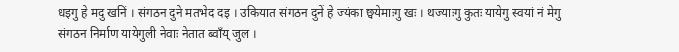धइगु हे मदु खनिं । संगठन दुने मतभेद दइ । उकियात संगठन दुनें हे ज्यंका छ्वयेमाःगु खः । थज्याःगु कुतः यायेगु स्वयां नं मेगु संगठन निर्माण यायेगुली नेवाः नेतात ब्वाँय् जुल ।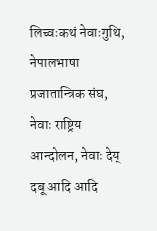लिच्वःकथं नेवाःगुथि, नेपालभाषा प्रजातान्त्रिक संघ, नेवाः राष्ट्रिय आन्दोलन, नेवाः देय् दबू आदि आदि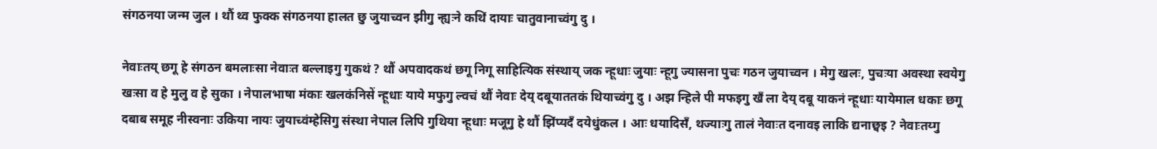संगठनया जन्म जुल । थौं थ्व फुक्क संगठनया हालत छु जुयाच्वन झीगु न्ह्यःने कथिं दायाः चातुवानाच्वंगु दु ।

नेवाःतय् छगू हे संगठन बमलाःसा नेवाःत बल्लाइगु गुकथं ? थौं अपवादकथं छगू निगू साहित्यिक संस्थाय् जक न्हूधाः जुयाः न्हूगु ज्यासना पुचः गठन जुयाच्वन । मेगु खलः, पुचःया अवस्था स्वयेगु खःसा व हे मुलु व हे सुका । नेपालभाषा मंकाः खलकंनिसें न्हूधाः याये मफुगु ल्वचं थौं नेवाः देय् दबूयाततकं थियाच्वंगु दु । अझ न्हिले पी मफइगु खँ ला देय् दबू याकनं न्हूधाः यायेमाल धकाः छगू दबाब समूह नीस्वनाः उकिया नायः जुयाच्वंम्हेसिगु संस्था नेपाल लिपि गुथिया न्हूधाः मजूगु हे थौं झिंप्यदँ दयेधुंकल । आः धयादिसँ, थज्याःगु तालं नेवाःत दनावइ लाकि द्यनाछ्वइ ? नेवाःतय्गु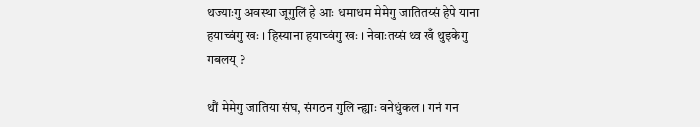थज्याःगु अवस्था जूगुलिं हे आः धमाधम मेमेगु जातितय्सं हेपे याना हयाच्वंगु खः । हिस्याना हयाच्वंगु खः । नेवाःतय्सं थ्व खँ थुइकेगु गबलय् ?

थौं मेमेगु जातिया संघ, संगठन गुलि न्ह्याः वनेधुंकल । गनं गन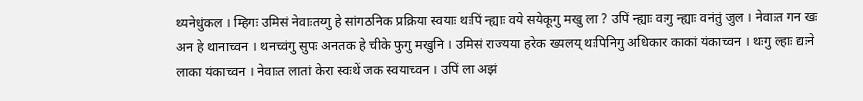थ्यनेधुंकल । म्हिगः उमिसं नेवाःतय्गु हे सांगठनिक प्रक्रिया स्वयाः थःपिं न्ह्याः वये सयेकूगु मखु ला ? उपिं न्ह्याः वःगु न्ह्याः वनंतुं जुल । नेवाःत गन खः अन हे थानाच्वन । थनच्वंगु सुपः अनतक हे चीके फुगु मखुनि । उमिसं राज्यया हरेक ख्यलय् थःपिनिगु अधिकार काकां यंकाच्वन । थःगु ल्हाः द्यःने लाका यंकाच्वन । नेवाःत लातां केरा स्वःथें जक स्वयाच्वन । उपिं ला अझं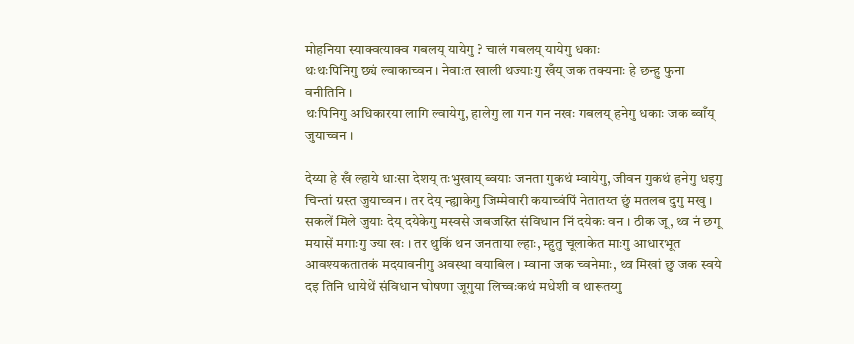मोहनिया स्याक्वत्याक्व गबलय् यायेगु ? चालं गबलय् यायेगु धकाः
थःथःपिनिगु छ्यं ल्वाकाच्वन । नेवाःत खाली थज्याःगु खँय् जक तक्यनाः हे छन्हु फुना वनीतिनि ।
थःपिनिगु अधिकारया लागि ल्वायेगु, हालेगु ला गन गन नखः गबलय् हनेगु धकाः जक ब्वाँय् जुयाच्वन ।

देय्या हे खँ ल्हाये धाःसा देशय् तःभुखाय् ब्वयाः जनता गुकथं म्वायेगु, जीवन गुकथं हनेगु धइगु चिन्तां ग्रस्त जुयाच्वन । तर देय् न्ह्याकेगु जिम्मेवारी कयाच्वंपिं नेतातय्त छुं मतलब दुगु मखु । सकलें मिले जुयाः देय् दयेकेगु मस्वसे जबजस्र्ति संविधान निं दयेकः वन । ठीक जू, थ्व नं छगू मयासें मगाःगु ज्या खः । तर थुकिं थन जनताया ल्हाः, म्हुतु चूलाकेत माःगु आधारभूत आवश्यकतातकं मदयावनीगु अवस्था वयाबिल । म्वाना जक च्वनेमाः, थ्व मिखां छु जक स्वये दइ तिनि धायेथें संविधान घोषणा जूगुया लिच्वःकथं मधेशी व थारूतय्गु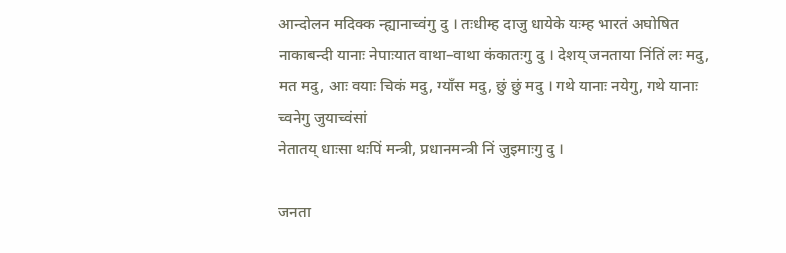आन्दोलन मदिक्क न्ह्यानाच्वंगु दु । तःधीम्ह दाजु धायेके यःम्ह भारतं अघोषित नाकाबन्दी यानाः नेपाःयात वाथा–वाथा कंकातःगु दु । देशय् जनताया निंतिं लः मदु, मत मदु, आः वयाः चिकं मदु, ग्याँस मदु, छुं छुं मदु । गथे यानाः नयेगु, गथे यानाः च्वनेगु जुयाच्वंसां
नेतातय् धाःसा थःपिं मन्त्री, प्रधानमन्त्री निं जुइमाःगु दु ।

जनता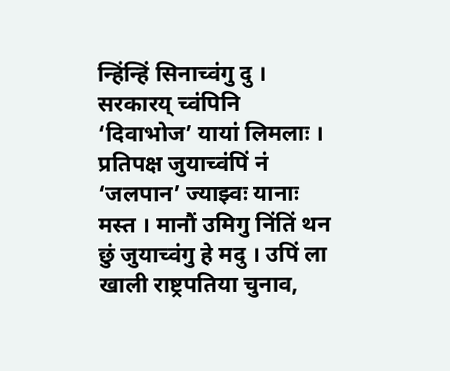न्हिंन्हिं सिनाच्वंगु दु । सरकारय् च्वंपिनि ‘दिवाभोज’ यायां लिमलाः । प्रतिपक्ष जुयाच्वंपिं नं ‘जलपान’ ज्याझ्वः यानाः मस्त । मानौं उमिगु निंतिं थन छुं जुयाच्वंगु हे मदु । उपिं ला खाली राष्ट्रपतिया चुनाव,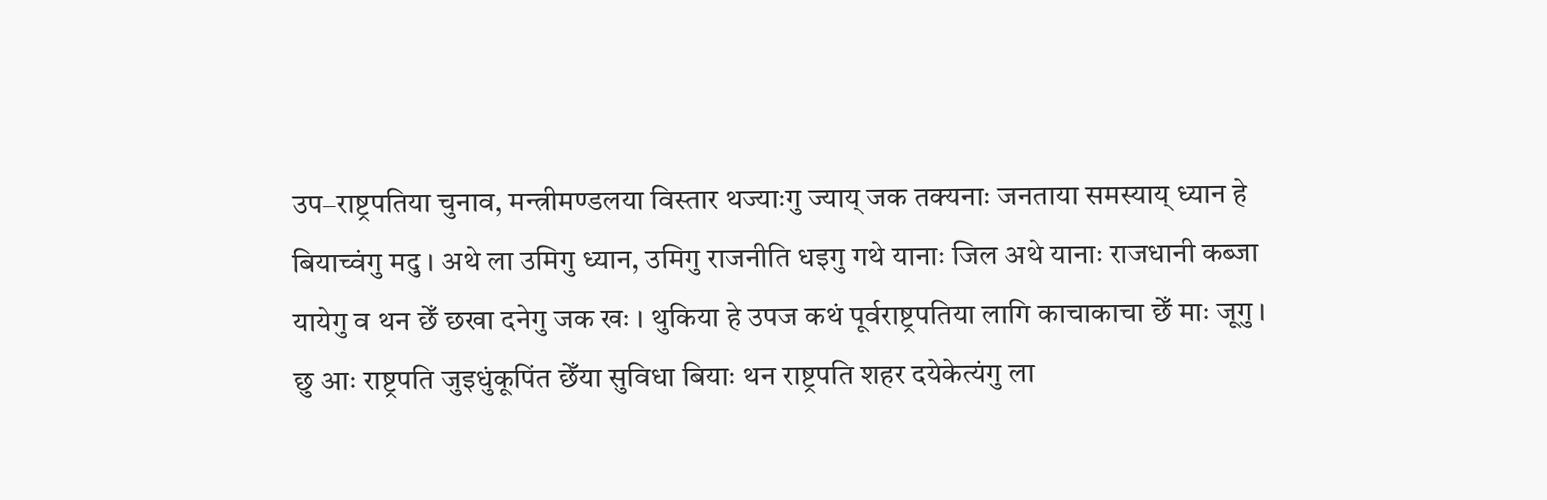उप–राष्ट्रपतिया चुनाव, मन्त्रीमण्डलया विस्तार थज्याःगु ज्याय् जक तक्यनाः जनताया समस्याय् ध्यान हे बियाच्वंगु मदु । अथे ला उमिगु ध्यान, उमिगु राजनीति धइगु गथे यानाः जिल अथे यानाः राजधानी कब्जा यायेगु व थन छेँ छखा दनेगु जक खः । थुकिया हे उपज कथं पूर्वराष्ट्रपतिया लागि काचाकाचा छेँ माः जूगु । छु आः राष्ट्रपति जुइधुंकूपिंत छेँया सुविधा बियाः थन राष्ट्रपति शहर दयेकेत्यंगु ला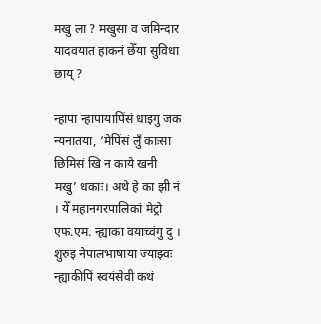मखु ला ? मखुसा व जमिन्दार यादवयात हाकनं छेँया सुविधा छाय् ?

न्हापा न्हापायापिंसं धाइगु जक न्यनातया, ‘मेपिंसं लुँ काःसा छिमिसं खि न काये खनी मखु’ धकाः। अथे हे का झी नं । येँ महानगरपालिकां मेट्रो एफ.एम. न्ह्याका वयाच्वंगु दु । शुरुइ नेपालभाषाया ज्याझ्वः न्ह्याकीपिं स्वयंसेवी कथं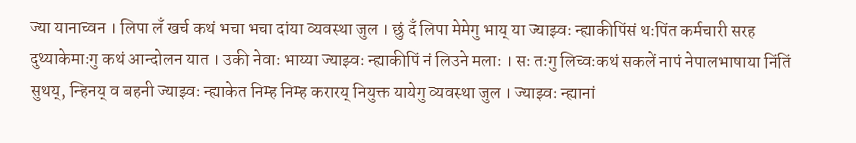ज्या यानाच्वन । लिपा लँ खर्च कथं भचा भचा दांया व्यवस्था जुल । छुं दँ लिपा मेमेगु भाय् या ज्याझ्वः न्ह्याकीपिंसं थःपिंत कर्मचारी सरह दुथ्याकेमाःगु कथं आन्दोलन यात । उकी नेवाः भाय्या ज्याझ्वः न्ह्याकीपिं नं लिउने मलाः । सः तःगु लिच्वःकथं सकलें नापं नेपालभाषाया निंतिं सुथय्, न्हिनय् व बहनी ज्याझ्वः न्ह्याकेत निम्ह निम्ह करारय् नियुक्त यायेगु व्यवस्था जुल । ज्याझ्वः न्ह्यानां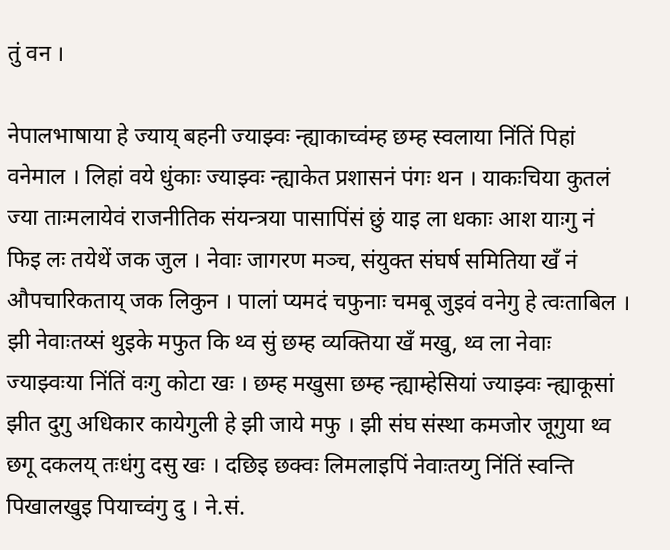तुं वन ।

नेपालभाषाया हे ज्याय् बहनी ज्याझ्वः न्ह्याकाच्वंम्ह छम्ह स्वलाया निंतिं पिहां वनेमाल । लिहां वये धुंकाः ज्याझ्वः न्ह्याकेत प्रशासनं पंगः थन । याकःचिया कुतलं ज्या ताःमलायेवं राजनीतिक संयन्त्रया पासापिंसं छुं याइ ला धकाः आश याःगु नं फिइ लः तयेथें जक जुल । नेवाः जागरण मञ्च, संयुक्त संघर्ष समितिया खँ नं औपचारिकताय् जक लिकुन । पालां प्यमदं चफुनाः चमबू जुइवं वनेगु हे त्वःताबिल । झी नेवाःतय्सं थुइके मफुत कि थ्व सुं छम्ह व्यक्तिया खँ मखु, थ्व ला नेवाः ज्याझ्वःया निंतिं वःगु कोटा खः । छम्ह मखुसा छम्ह न्ह्याम्हेसियां ज्याझ्वः न्ह्याकूसां झीत दुगु अधिकार कायेगुली हे झी जाये मफु । झी संघ संस्था कमजोर जूगुया थ्व छगू दकलय् तःधंगु दसु खः । दछिइ छक्वः लिमलाइपिं नेवाःतय्गु निंतिं स्वन्ति पिखालखुइ पियाच्वंगु दु । ने.सं.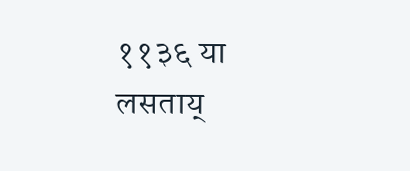११३६ या लसताय्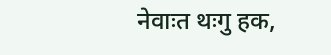नेवाःत थःगु हक,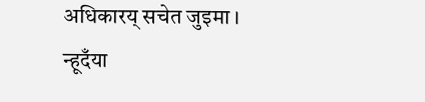अधिकारय् सचेत जुइमा । न्हूदँया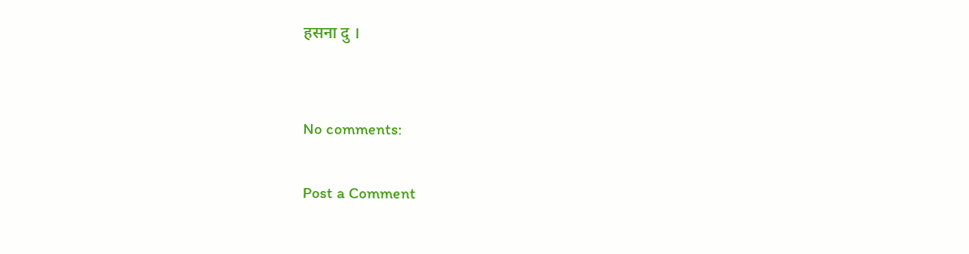हसना दु ।


No comments:

Post a Comment